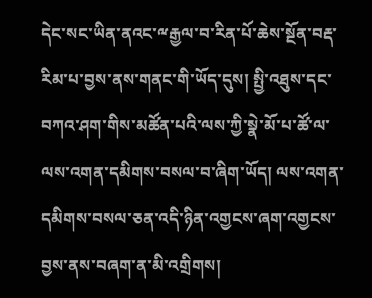དེང་སང་ཡིན་ནའང་ྋརྒྱལ་བ་རིན་པོ་ཆེས་སྔོན་བརྡ་རིམ་པ་བྱས་ནས་གནང་གི་ཡོད་དུས། སྤྱི་འཐུས་དང་བཀའ་ཤག་གིས་མཚོན་པའི་ལས་ཀྱི་སྣེ་མོ་པ་ཚོ་ལ་ལས་འགན་དམིགས་བསལ་བ་ཞིག་ཡོད། ལས་འགན་དམིགས་བསལ་ཅན་འདི་ཉིན་འགྱངས་ཞག་འགྱངས་བྱས་ནས་བཞག་ན་མི་འགྲིགས།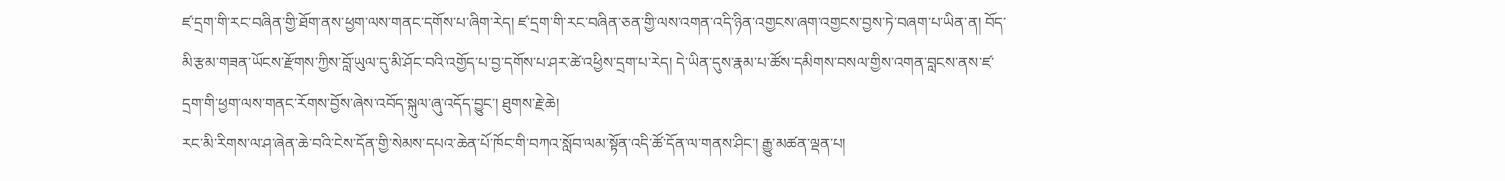ཛ་དྲག་གི་རང་བཞིན་གྱི་ཐོག་ནས་ཕྱག་ལས་གནང་དགོས་པ་ཞིག་རེད། ཛ་དྲག་གི་རང་བཞིན་ཅན་གྱི་ལས་འགན་འདི་ཉིན་འགྱངས་ཞག་འགྱངས་བྱས་ཏེ་བཞག་པ་ཡིན་ན། བོད་མི་རྩམ་གཟན་ཡོངས་རྫོགས་ཀྱིས་བློ་ཡུལ་དུ་མི་ཤོང་བའི་འགྱོད་པ་བྱ་དགོས་པ་ཤར་ཚེ་འཕྱིས་དྲག་པ་རེད། དེ་ཡིན་དུས་རྣམ་པ་ཚོས་དམིགས་བསལ་གྱིས་འགན་བླངས་ནས་ཛ་དྲག་གི་ཕྱག་ལས་གནང་རོགས་བྱོས་ཞེས་འབོད་སྐུལ་ཞུ་འདོད་བྱུང་། ཐུགས་རྗེ་ཆེ།
རང་མི་རིགས་ལ་ཤ་ཞེན་ཆེ་བའི་ངེས་དོན་གྱི་སེམས་དཔའ་ཆེན་པོ་ཁོང་གི་བཀའ་སློབ་ལམ་སྟོན་འདི་ཚོ་དོན་ལ་གནས་ཤིང་། རྒྱུ་མཚན་ལྡན་པ།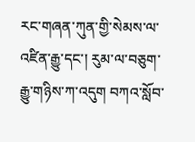རང་གཞན་ཀུན་གྱི་སེམས་ལ་འཛིན་རྒྱུ་དང་། རུམ་ལ་བཅུག་རྒྱུ་གཉིས་ཀ་འདུག བཀའ་སློབ་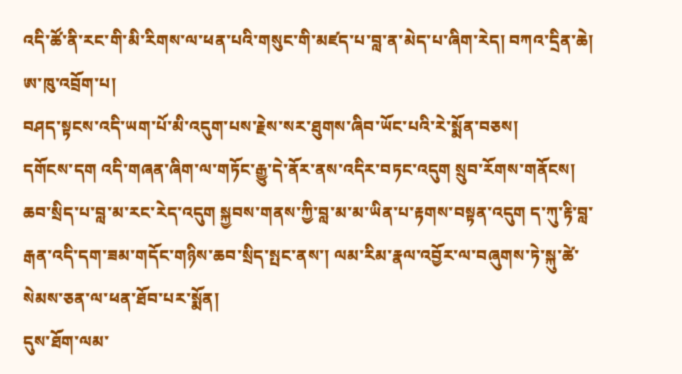འདི་ཚོ་ནི་རང་གི་མི་རིགས་ལ་ཕན་པའི་གསུང་གི་མཛད་པ་བླ་ན་མེད་པ་ཞིག་རེད། བཀའ་དྲིན་ཆེ།
ཨ་ཁུ་འབྲོག་པ།
བཤད་སྟངས་འདི་ཡག་པོ་མི་འདུག་པས་རྗེས་སར་ཐུགས་ཞིབ་ཡོང་པའི་རེ་སྨོན་བཅས།
དགོངས་དག འདི་གཞན་ཞིག་ལ་གཏོང་རྒྱུ་དེ་ནོར་ནས་འདིར་བཏང་འདུག སྲུབ་རོགས་གནོངས།
ཆབ་སྲིད་པ་བླ་མ་རང་རེད་འདུག སྐྱབས་གནས་ཀྱི་བླ་མ་མ་ཡིན་པ་རྟགས་བསྟན་འདུག ད་ཀུ་རྟི་བླ་རྒན་འདི་དག་ཟམ་གདོང་གཉིས་ཆབ་སྲིད་སྤང་ནས་། ལམ་རིམ་རྣལ་འབྱོར་ལ་བཞུགས་ཏེ་སྐུ་ཚེ་སེམས་ཅན་ལ་ཕན་ཐོབ་པར་སྨོན།
དུས་ཐོག་ལམ་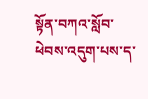སྟོན་བཀའ་སློབ་ཕེབས་འདུག་པས་ད་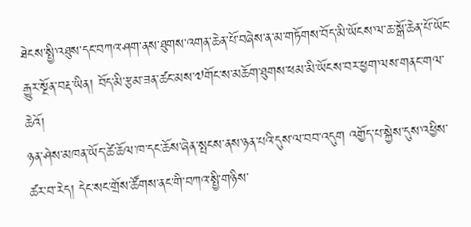ཐེངས་སྤྱི་འཐུས་དང་བཀའ་ཤག་ནས་ཐུགས་འགན་ཆེན་པོ་བཞེས་ན་མ་གཏོགས་བོད་མི་ཡོངས་ལ་ཆ་སྒོ་ཆེན་པོ་ཡོང་རྒྱུར་སྔོན་བརྡ་ཡིན། བོད་མི་རྩམ་ཟན་ཚང་མས་༧གོང་ས་མཆོག་ཐུགས་ཕམ་མི་ཡོངས་བར་ཕྱག་ལས་གནང་གལ་ཆེའོ།
ཉན་ཤེས་མཁན་ཡོད་ཚེ་ཆོལ་ཁ་དང་ཆོས་ཞེན་སྤངས་ནས་ཉན་པའི་དུས་ལ་བབ་འདུག འགྱོད་པ་སྐྱེས་དུས་འཕྱིས་ཚར་བ་རེད། དེང་སང་གྲོས་ཚོགས་ནང་གི་བཀའ་སྤྱི་གཉིས་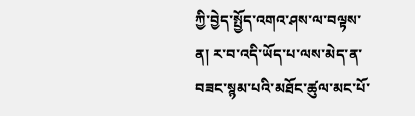ཀྱི་བྱེད་སྤྱོད་འགའ་ཤས་ལ་བལྟས་ན། ར་བ་འདི་ཡོད་པ་ལས་མེད་ན་བཟང་སྙམ་པའི་མཐོང་ཚུལ་མང་པོ་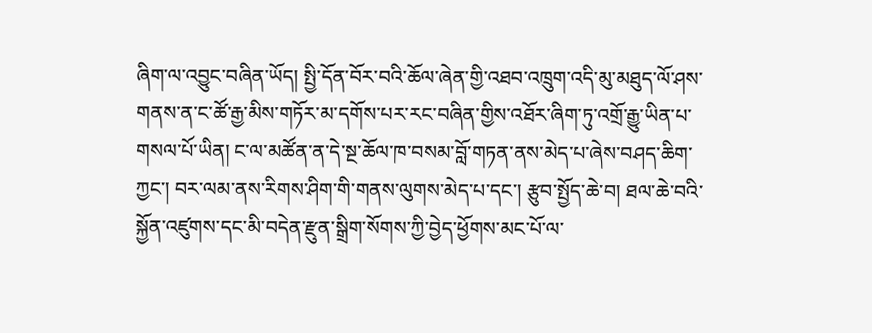ཞིག་ལ་འབྱུང་བཞིན་ཡོད། སྤྱི་དོན་བོར་བའི་ཆོལ་ཞེན་གྱི་འཐབ་འཁྲུག་འདི་མུ་མཐུད་ལོ་ཤས་གནས་ན་ང་ཚོ་རྒྱ་མིས་གཏོར་མ་དགོས་པར་རང་བཞིན་གྱིས་འཐོར་ཞིག་ཏུ་འགྲོ་རྒྱུ་ཡིན་པ་གསལ་པོ་ཡིན། ང་ལ་མཚོན་ན་དེ་སྔ་ཆོལ་ཁ་བསམ་བློ་གཏན་ནས་མེད་པ་ཞེས་བཤད་ཆིག་ཀྱང་། བར་ལམ་ནས་རིགས་ཤིག་གི་གནས་ལུགས་མེད་པ་དང་། རྩུབ་སྤྱོད་ཆེ་བ། ཐལ་ཆེ་བའི་སྐྱོན་འཛུགས་དང་མི་བདེན་རྫུན་སྒྲིག་སོགས་ཀྱི་བྱེད་ཕྱོགས་མང་པོ་ལ་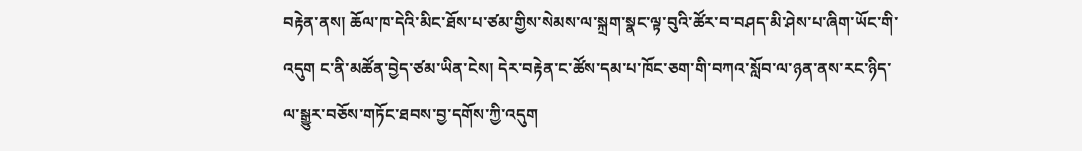བརྟེན་ནས། ཆོལ་ཁ་དེའི་མིང་ཐོས་པ་ཙམ་གྱིས་སེམས་ལ་སྐྲག་སྣང་ལྟ་བུའི་ཚོར་བ་བཤད་མི་ཤེས་པ་ཞིག་ཡོང་གི་འདུག ང་ནི་མཚོན་བྱེད་ཙམ་ཡིན་ངེས། དེར་བརྟེན་ང་ཚོས་དམ་པ་ཁོང་ཅག་གི་བཀའ་སློབ་ལ་ཉན་ནས་རང་ཉིད་ལ་སྒྱུར་བཅོས་གཏོང་ཐབས་བྱ་དགོས་ཀྱི་འདུག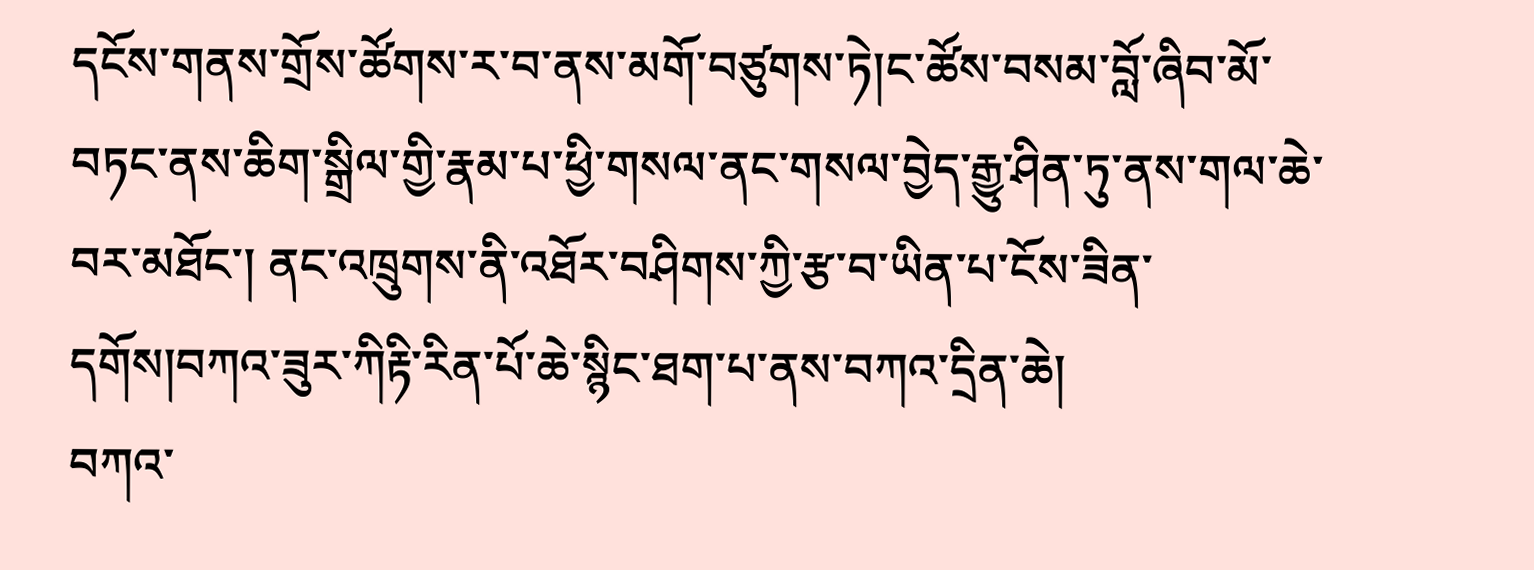དངོས་གནས་གྲོས་ཚོགས་ར་བ་ནས་མགོ་བཙུགས་ཏེ།ང་ཚོས་བསམ་བློ་ཞིབ་མོ་བཏང་ནས་ཆིག་སྒྲིལ་གྱི་རྣམ་པ་ཕྱི་གསལ་ནང་གསལ་བྱེད་རྒྱུ་ཤིན་ཏུ་ནས་གལ་ཆེ་བར་མཐོང་། ནང་འཁྲུགས་ནི་འཐོར་བཤིགས་ཀྱི་རྩ་བ་ཡིན་པ་ངོས་ཟིན་དགོས།བཀའ་ཟུར་ཀིརྟི་རིན་པོ་ཆེ་སྙིང་ཐག་པ་ནས་བཀའ་དྲིན་ཆེ།
བཀའ་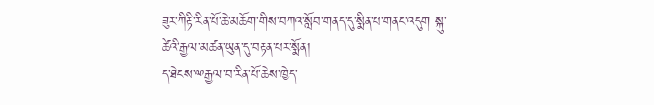ཟུར་ཀིརྟི་རིན་པོ་ཆེ་མཆོག་གིས་བཀའ་སློབ་གནད་དུ་སྨིན་པ་གནང་འདུག སྐུ་ཚེའི་རྒྱལ་མཚན་ཡུན་དུ་བརྟན་པར་སྨོན།
ད་ཐེངས་ྋརྒྱལ་བ་རིན་པོ་ཆེས་ཁྱེད་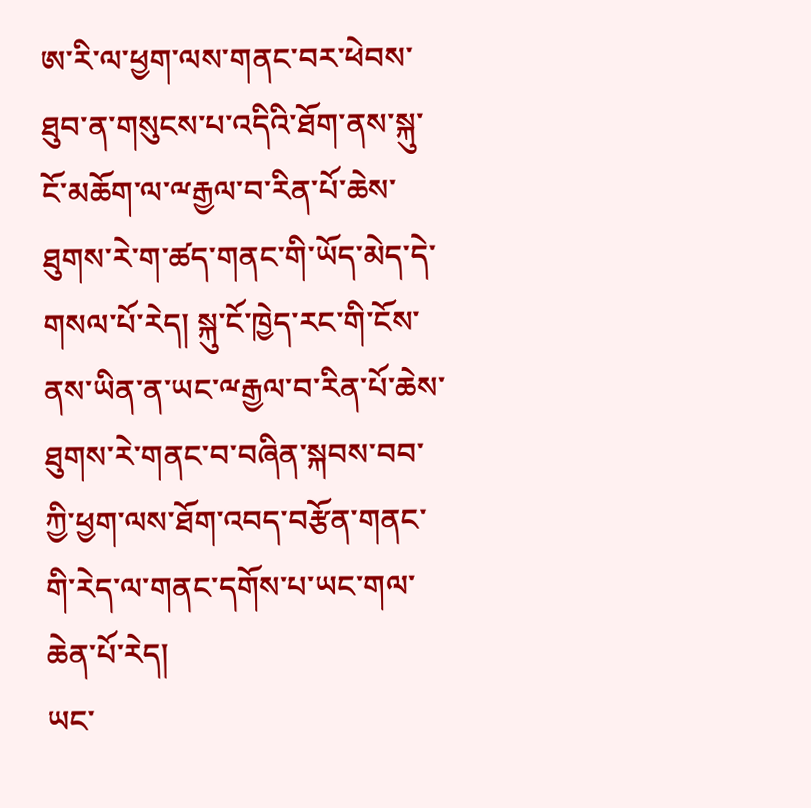ཨ་རི་ལ་ཕྱག་ལས་གནང་བར་ཕེབས་ཐུབ་ན་གསུངས་པ་འདིའི་ཐོག་ནས་སྐུ་ངོ་མཆོག་ལ་ྋརྒྱལ་བ་རིན་པོ་ཆེས་ཐུགས་རེ་ག་ཚད་གནང་གི་ཡོད་མེད་དེ་གསལ་པོ་རེད། སྐུ་ངོ་ཁྱེད་རང་གི་ངོས་ནས་ཡིན་ན་ཡང་ྋརྒྱལ་བ་རིན་པོ་ཆེས་ཐུགས་རེ་གནང་བ་བཞིན་སྐབས་བབ་ཀྱི་ཕྱག་ལས་ཐོག་འབད་བརྩོན་གནང་གི་རེད་ལ་གནང་དགོས་པ་ཡང་གལ་ཆེན་པོ་རེད།
ཡང་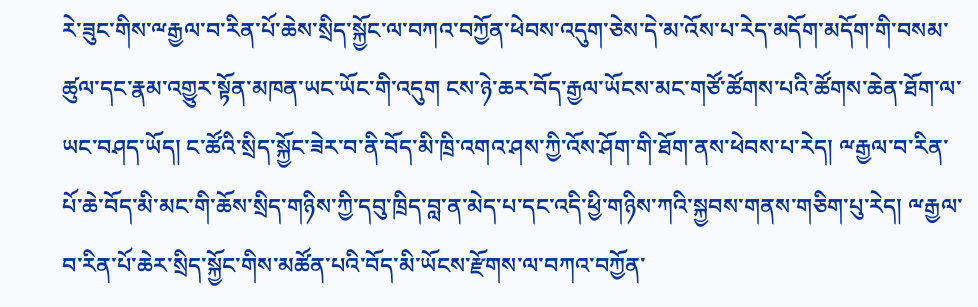རེ་ཟུང་གིས་ྋརྒྱལ་བ་རིན་པོ་ཆེས་སྲིད་སྐྱོང་ལ་བཀའ་བཀྱོན་ཕེབས་འདུག་ཅེས་དེ་མ་འོས་པ་རེད་མདོག་མདོག་གི་བསམ་ཚུལ་དང་རྣམ་འགྱུར་སྟོན་མཁན་ཡང་ཡོང་གི་འདུག ངས་ཉེ་ཆར་བོད་རྒྱལ་ཡོངས་མང་གཙོ་ཚོགས་པའི་ཚོགས་ཆེན་ཐོག་ལ་ཡང་བཤད་ཡོད། ང་ཚོའི་སྲིད་སྐྱོང་ཟེར་བ་ནི་བོད་མི་ཁྲི་འགའ་ཤས་ཀྱི་འོས་ཤོག་གི་ཐོག་ནས་ཕེབས་པ་རེད། ྋརྒྱལ་བ་རིན་པོ་ཆེ་བོད་མི་མང་གི་ཆོས་སྲིད་གཉིས་ཀྱི་དབུ་ཁྲིད་བླ་ན་མེད་པ་དང་འདི་ཕྱི་གཉིས་ཀའི་སྐྱབས་གནས་གཅིག་པུ་རེད། ྋརྒྱལ་བ་རིན་པོ་ཆེར་སྲིད་སྐྱོང་གིས་མཚོན་པའི་བོད་མི་ཡོངས་རྫོགས་ལ་བཀའ་བཀྱོན་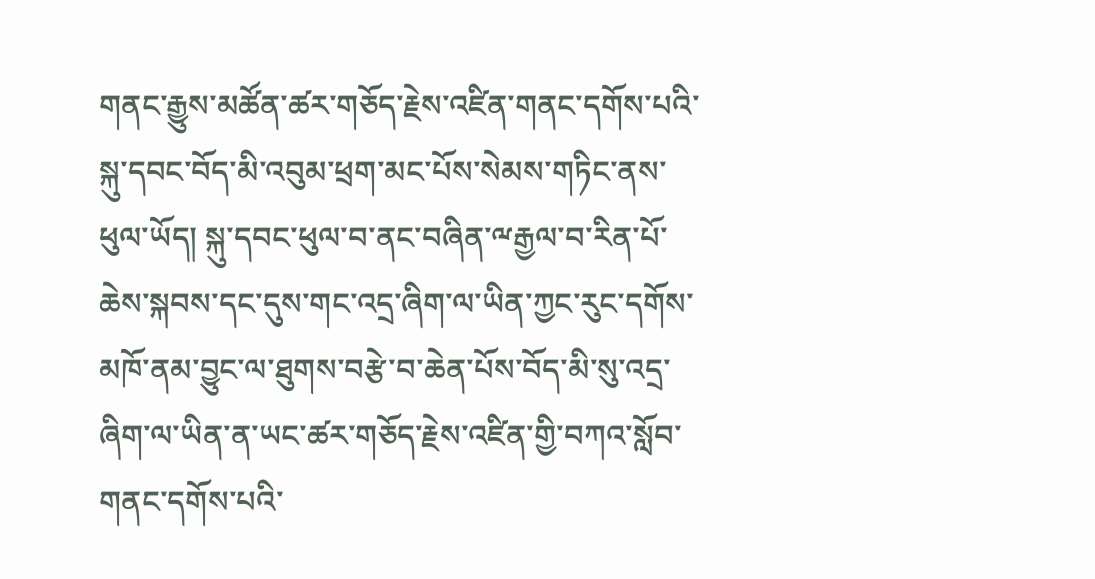གནང་རྒྱུས་མཚོན་ཚར་གཅོད་རྗེས་འཛིན་གནང་དགོས་པའི་སྐུ་དབང་བོད་མི་འབུམ་ཕྲག་མང་པོས་སེམས་གཏིང་ནས་ཕུལ་ཡོད། སྐུ་དབང་ཕུལ་བ་ནང་བཞིན་ྋརྒྱལ་བ་རིན་པོ་ཆེས་སྐབས་དང་དུས་གང་འདྲ་ཞིག་ལ་ཡིན་ཀྱང་རུང་དགོས་མཁོ་ནམ་བྱུང་ལ་ཐུགས་བརྩེ་བ་ཆེན་པོས་བོད་མི་སུ་འདྲ་ཞིག་ལ་ཡིན་ན་ཡང་ཚར་གཅོད་རྗེས་འཛིན་གྱི་བཀའ་སློབ་གནང་དགོས་པའི་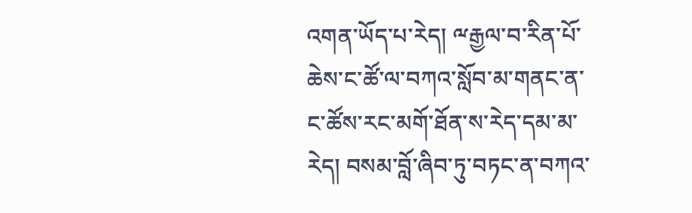འགན་ཡོད་པ་རེད། ྋརྒྱལ་བ་རིན་པོ་ཆེས་ང་ཚོ་ལ་བཀའ་སློབ་མ་གནང་ན་ང་ཚོས་རང་མགོ་ཐོན་ས་རེད་དམ་མ་རེད། བསམ་བློ་ཞིབ་ཏུ་བཏང་ན་བཀའ་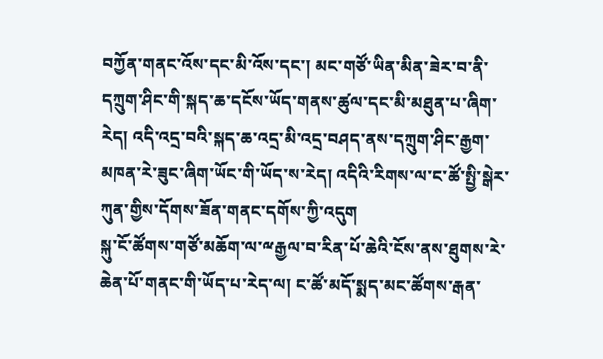བཀྱོན་གནང་འོས་དང་མི་འོས་དང་། མང་གཙོ་ཡིན་མིན་ཟེར་བ་ནི་དཀྲུག་ཤིང་གི་སྐད་ཆ་དངོས་ཡོད་གནས་ཚུལ་དང་མི་མཐུན་པ་ཞིག་རེད། འདི་འདྲ་བའི་སྐད་ཆ་འདྲ་མི་འདྲ་བཤད་ནས་དཀྲུག་ཤིང་རྒྱག་མཁན་རེ་ཟུང་ཞིག་ཡོང་གི་ཡོད་ས་རེད། འདིའི་རིགས་ལ་ང་ཚོ་སྤྱི་སྒེར་ཀུན་གྱིས་དོགས་ཟོན་གནང་དགོས་ཀྱི་འདུག
སྐུ་ངོ་ཚོགས་གཙོ་མཆོག་ལ་ྋརྒྱལ་བ་རིན་པོ་ཆེའི་ངོས་ནས་ཐུགས་རེ་ཆེན་པོ་གནང་གི་ཡོད་པ་རེད་ལ། ང་ཚོ་མདོ་སྨད་མང་ཚོགས་རྒན་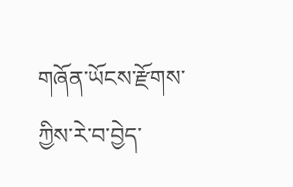གཞོན་ཡོངས་རྫོགས་ཀྱིས་རེ་བ་བྱེད་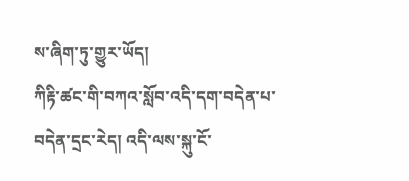ས་ཞིག་ཏུ་གྱུར་ཡོད།
ཀིརྟི་ཚང་གི་བཀའ་སློབ་འདི་དག་བདེན་པ་བདེན་དྲང་རེད། འདི་ལས་སྐུ་ངོ་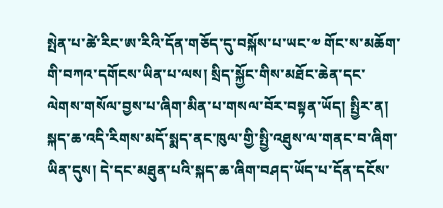སྤེན་པ་ཚེ་རིང་ཨ་རིའི་དོན་གཅོད་དུ་བསྐོས་པ་ཡང་༧ གོང་ས་མཆོག་གི་བཀའ་དགོངས་ཡིན་པ་ལས། སྲིད་སྐྱོང་གིས་མཐོང་ཆེན་དང་ལེགས་གསོལ་བྱས་པ་ཞིག་མིན་པ་གསལ་བོར་བསྟན་ཡོད། སྤྱིར་ན། སྐད་ཆ་འདི་རིགས་མདོ་སྨད་ནང་ཁུལ་གྱི་སྤྱི་འཐུས་ལ་གནང་བ་ཞིག་ཡིན་དུས། དེ་དང་མཐུན་པའི་སྐད་ཆ་ཞིག་བཤད་ཡོད་པ་དོན་དངོས་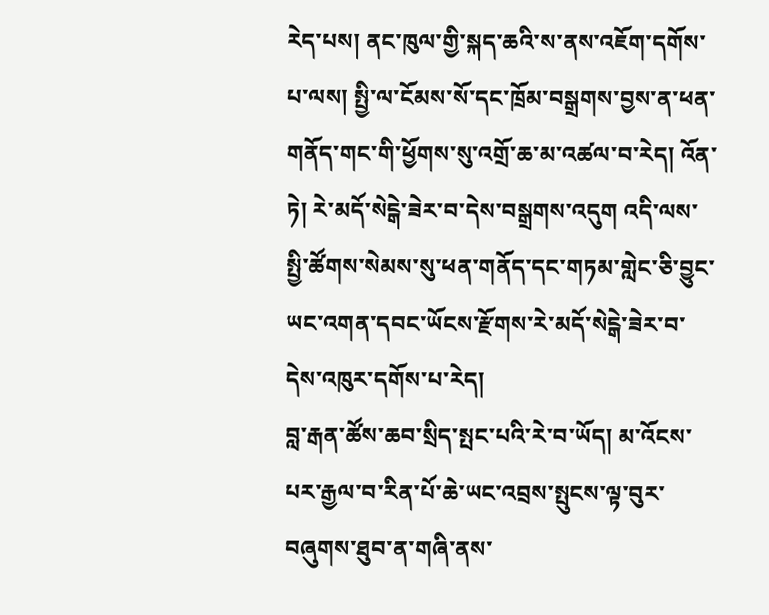རེད་པས། ནང་ཁུལ་གྱི་སྐད་ཆའི་ས་ནས་འཇོག་དགོས་པ་ལས། སྤྱི་ལ་ངོམས་སོ་དང་ཁྲོམ་བསྒྲགས་བྱས་ན་ཕན་གནོད་གང་གི་ཕྱོགས་སུ་འགྲོ་ཆ་མ་འཚལ་བ་རེད། འོན་ཏེ། རེ་མདོ་སེངྒེ་ཟེར་བ་དེས་བསྒྲགས་འདུག འདི་ལས་སྤྱི་ཚོགས་སེམས་སུ་ཕན་གནོད་དང་གཏམ་གླེང་ཅི་བྱུང་ཡང་འགན་དབང་ཡོངས་རྫོགས་རེ་མདོ་སེངྒེ་ཟེར་བ་དེས་འཁུར་དགོས་པ་རེད།
བླ་རྒན་ཚོས་ཆབ་སྲིད་སྤང་པའི་རེ་བ་ཡོད། མ་འོངས་པར་རྒྱལ་བ་རིན་པོ་ཆེ་ཡང་འབྲས་སྤུངས་ལྟ་བུར་བཞུགས་ཐུབ་ན་གཞི་ནས་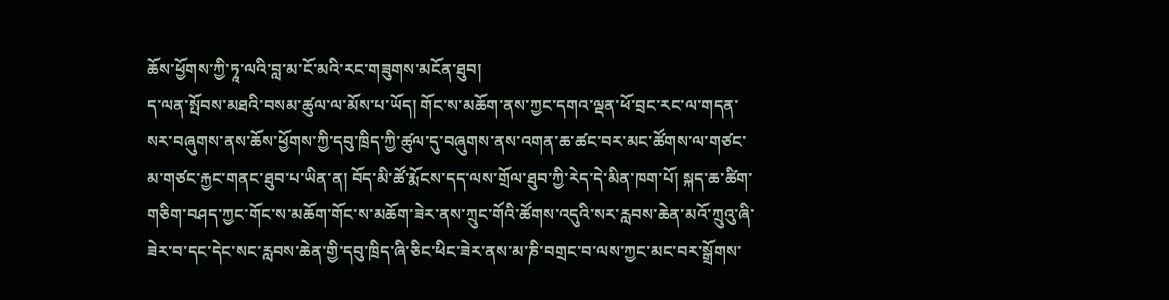ཆོས་ཕྱོགས་ཀྱི་ཏཱ་ལའི་བླ་མ་ངོ་མའི་རང་གཟུགས་མངོན་ཐུབ།
ད་ལན་སྤོབས་མཐའི་བསམ་ཚུལ་ལ་མོས་པ་ཡོད། གོང་ས་མཆོག་ནས་ཀྱང་དགའ་ལྡན་ཕོ་བྲང་རང་ལ་གདན་སར་བཞུགས་ནས་ཆོས་ཕྱོགས་ཀྱི་དབུ་ཁྲིད་ཀྱི་ཚུལ་དུ་བཞུགས་ནས་འགན་ཆ་ཚང་བར་མང་ཚོགས་ལ་གཙང་མ་གཙང་རྐྱང་གནང་ཐུབ་པ་ཡིན་ན། བོད་མི་ཚོ་རྨོངས་དད་ལས་གྲོལ་ཐུབ་ཀྱི་རེད་དེ་མིན་ཁག་པོ། སྐད་ཆ་ཚིག་གཅིག་བཤད་ཀྱང་གོང་ས་མཆོག་གོང་ས་མཆོག་ཟེར་ནས་ཀྲུང་གོའི་ཚོགས་འདུའི་སར་རླབས་ཆེན་མའོ་ཀྲུའུ་ཞི་ཟེར་བ་དང་དེང་སང་རླབས་ཆེན་གྱི་དབུ་ཁྲིད་ཞི་ཅིང་ཕིང་ཟེར་ནས་མ་ཎི་བགྲང་བ་ལས་ཀྱང་མང་བར་སྒྲོགས་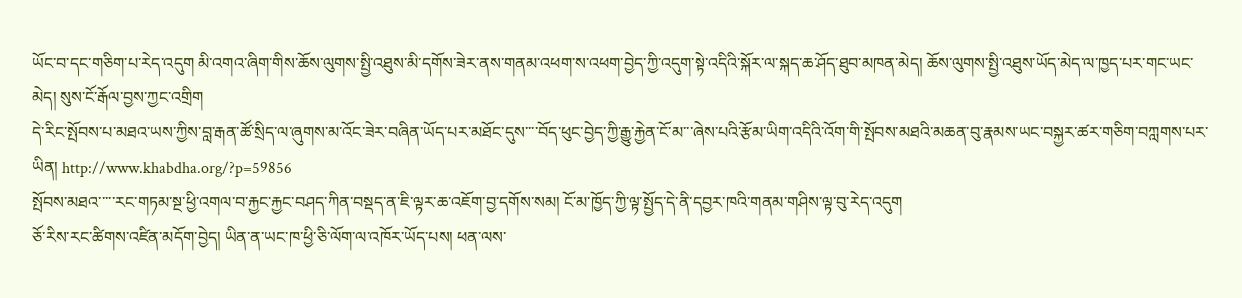ཡོང་བ་དང་གཅིག་པ་རེད་འདུག མི་འགའ་ཞིག་གིས་ཆོས་ལུགས་སྤྱི་འཐུས་མི་དགོས་ཟེར་ནས་གནམ་འཕག་ས་འཕག་བྱེད་ཀྱི་འདུག་སྟེ་འདིའི་སྐོར་ལ་སྐད་ཆ་ཤོད་ཐུབ་མཁན་མེད། ཆོས་ལུགས་སྤྱི་འཐུས་ཡོད་མེད་ལ་ཁྱད་པར་གང་ཡང་མེད། སུས་ངོ་རྒོལ་བྱས་ཀྱང་འགྲིག
དེ་རིང་སྤོབས་པ་མཐའ་ཡས་ཀྱིས་བླ་རྒན་ཚོ་སྲིད་ལ་ཞུགས་མ་འོང་ཟེར་བཞིན་ཡོད་པར་མཐོང་དུས་་་་བོད་ཕུང་བྱེད་ཀྱི་རྒྱུ་རྐྱེན་ངོ་མ་་་ཞེས་པའི་རྩོམ་ཡིག་འདིའི་འོག་གི་སྤོབས་མཐའི་མཆན་བུ་རྣམས་ཡང་བསྐྱར་ཚར་གཅིག་བཀླགས་པར་ཡིན། http://www.khabdha.org/?p=59856
སྤོབས་མཐའ་་་་་རང་གཏམ་སྔ་ཕྱི་འགལ་བ་རྐྱང་རྐྱང་བཤད་ཀིན་བསྡད་ན་ཇི་ལྟར་ཆ་འཇོག་བྱ་དགོས་སམ། ངོ་མ་ཁྱོད་ཀྱི་ལྟ་སྤྱོད་དེ་ནི་དབྱར་ཁའི་གནམ་གཤིས་ལྟ་བུ་རེད་འདུག
ཅོ་རིས་རང་ཚིགས་འཛིན་མདོག་བྱེད། ཡིན་ན་ཡང་ཁ་ཕྱི་ཅི་ལོག་ལ་འཁོར་ཡོད་པས། ཕན་ལས་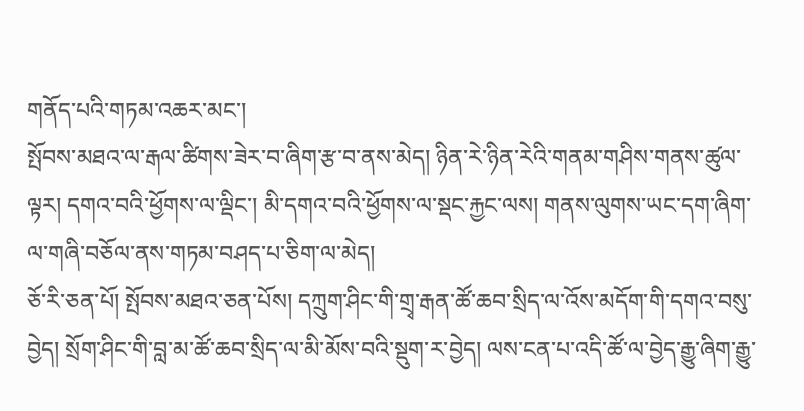གནོད་པའི་གཏམ་འཆར་མང་།
སྤོབས་མཐའ་ལ་རྒལ་ཚིགས་ཟེར་བ་ཞིག་རྩ་བ་ནས་མེད། ཉིན་རེ་ཉིན་རེའི་གནམ་གཤིས་གནས་ཚུལ་ལྟར། དགའ་བའི་ཕྱོགས་ལ་ལྡིང་། མི་དགའ་བའི་ཕྱོགས་ལ་སྡང་རྐྱང་ལས། གནས་ལུགས་ཡང་དག་ཞིག་ལ་གཞི་བཅོལ་ནས་གཏམ་བཤད་པ་ཅིག་ལ་མེད།
ཅོ་རི་ཅན་པོ། སྤོབས་མཐའ་ཅན་པོས། དཀྲུག་ཤིང་གི་གྲྭ་རྒན་ཚོ་ཆབ་སྲིད་ལ་འོས་མདོག་གི་དགའ་བསུ་བྱེད། སྲོག་ཤིང་གི་བླ་མ་ཚོ་ཆབ་སྲིད་ལ་མི་མོས་བའི་སྡུག་ར་བྱེད། ལས་ངན་པ་འདི་ཚོ་ལ་བྱེད་རྒྱུ་ཞིག་རྒྱུ་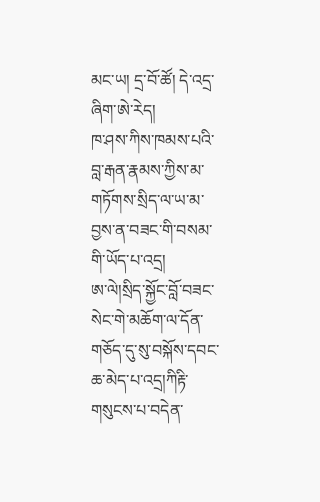མང་ཡ། དྲ་བོ་ཚོ། དེ་འདྲ་ཞིག་ཨེ་རེད།
ཁ་ཤས་ཀིས་ཁམས་པའི་བླ་རྒན་རྣམས་ཀྱིས་མ་གཏོགས་སྲིད་ལ་ཡ་མ་བྱས་ན་བཟང་གི་བསམ་གི་ཡོད་པ་འདྲ།
ཨ་ལེ།སྲིད་སྐྱོང་བློ་བཟང་སེང་གེ་མཆོག་ལ་དོན་གཅོད་དུ་སུ་བསྐོས་དབང་ཆ་མེད་པ་འདྲ།ཀིརྟི་གསུངས་པ་བདེན་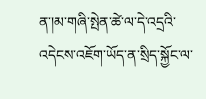ན་།མ་གཞི་སྤེན་ཚེ་ལ་དེ་འདྲའི་འདེངས་འཇོག་ཡོད་ན་སྲིད་སྐྱོང་ལ་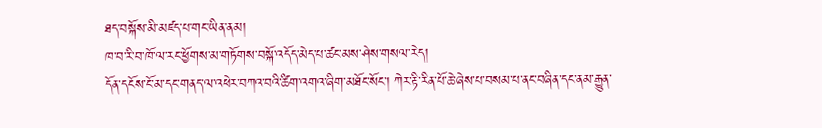ཐད་བསྐོས་མི་མཛད་པ་གང་ཡིན་ནམ།
ཁ་བ་རི་བ་ཁོ་ལ་རང་ཕྱོགས་མ་གཏོགས་བསྐོ་འདོད་མེད་པ་ཚང་མས་ཤེས་གསལ་རེད།
དོན་དངོས་ངོ་མ་དང་གནད་ལ་འཕེར་བཀའ་བའི་ཚིག་འགའ་ཞིག་མཐོང་སོང་། ཀེར་རྟི་རིན་པོ་ཆེ་ཞེས་པ་བསམ་པ་ནང་བཞིན་དང་ནམ་རྒྱུན་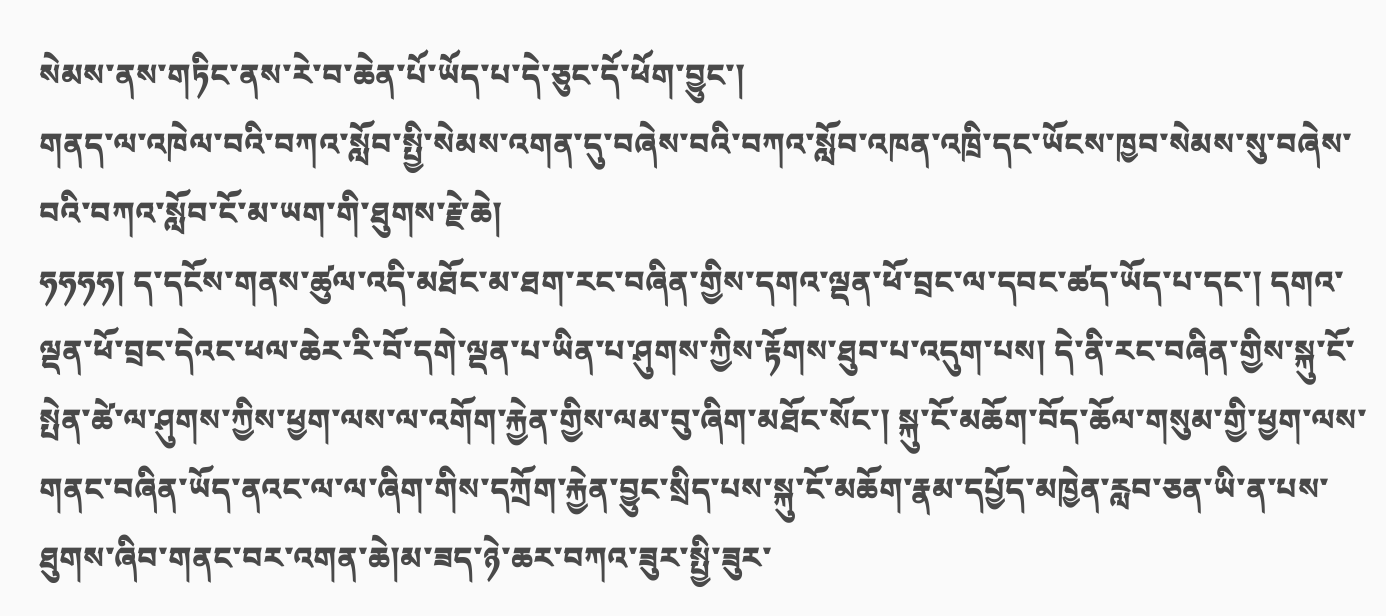སེམས་ནས་གཏིང་ནས་རེ་བ་ཆེན་པོ་ཡོད་པ་དེ་ཅུང་དོ་ཕོག་བྱུང་།
གནད་ལ་འཁེལ་བའི་བཀའ་སློབ་སྤྱི་སེམས་འགན་དུ་བཞེས་བའི་བཀའ་སློབ་འཁན་འཁྲི་དང་ཡོངས་ཁྱབ་སེམས་སུ་བཞེས་བའི་བཀའ་སློབ་ངོ་མ་ཡག་གི་ཐུགས་རྗེ་ཆེ།
ཧཧཧཧ། ད་དངོས་གནས་ཚུལ་འདི་མཐོང་མ་ཐག་རང་བཞིན་གྱིས་དགའ་ལྡན་ཕོ་བྲང་ལ་དབང་ཚད་ཡོད་པ་དང་། དགའ་ལྡན་ཕོ་བྲང་དེའང་ཕལ་ཆེར་རི་བོ་དགེ་ལྡན་པ་ཡིན་པ་ཤུགས་ཀྱིས་རྟོགས་ཐུབ་པ་འདུག་པས། དེ་ནི་རང་བཞིན་གྱིས་སྐུ་ངོ་སྤེན་ཚེ་ལ་ཤུགས་ཀྱིས་ཕྱག་ལས་ལ་འགོག་རྐྱེན་གྱིས་ལམ་བུ་ཞིག་མཐོང་སོང་། སྐུ་ངོ་མཆོག་བོད་ཆོལ་གསུམ་གྱི་ཕྱག་ལས་གནང་བཞིན་ཡོད་ནའང་ལ་ལ་ཞིག་གིས་དཀྲོག་རྐྱེན་བྱུང་སྲིད་པས་སྐུ་ངོ་མཆོག་རྣམ་དཔྱོད་མཁྱེན་རླབ་ཅན་ཡི་ན་པས་ཐུགས་ཞིབ་གནང་བར་འགན་ཆེ།མ་ཟད་ཉེ་ཆར་བཀའ་ཟུར་སྤྱི་ཟུར་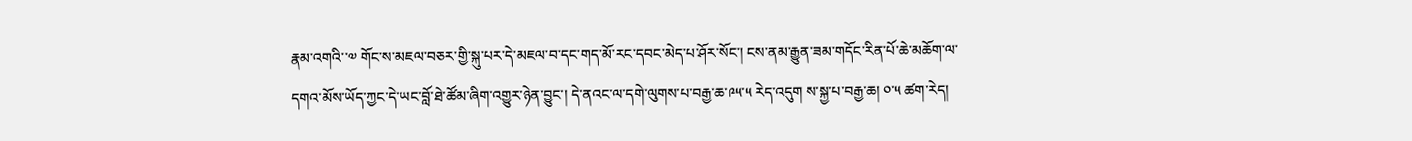རྣམ་འགའི་་༧ གོང་ས་མཇལ་བཅར་གྱི་སྐུ་པར་དེ་མཇལ་བ་དང་གད་མོ་རང་དབང་མེད་པ་ཤོར་སོང་། ངས་ནམ་རྒྱུན་ཟམ་གདོང་རིན་པོ་ཆེ་མཆོག་ལ་དགའ་མོས་ཡོད་ཀྱང་དེ་ཡང་བློ་ཐེ་ཚོམ་ཞིག་འགྱུར་ཉེན་བྱུང་། དེ་ནའང་ལ་དགེ་ལུགས་པ་བརྒྱ་ཆ་༩༥་༥ རེད་འདུག ས་སྐྱ་པ་བརྒྱ་ཆ། ༠་༥ ཚག་རེད།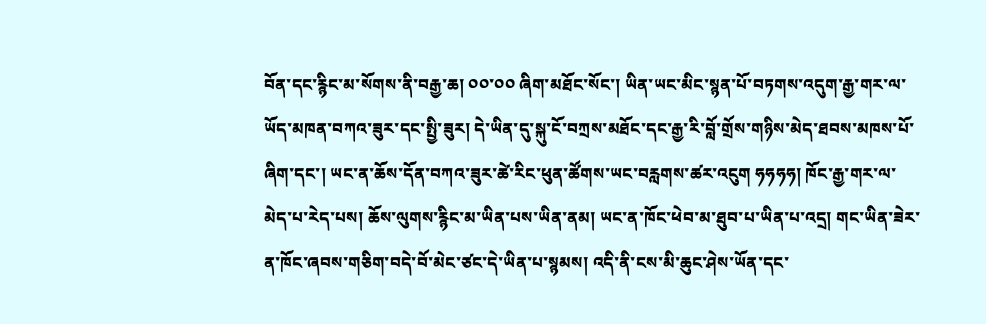བོན་དང་རྙིང་མ་སོགས་ནི་བརྒྱ་ཆ། ༠༠་༠༠ ཞིག་མཐོང་སོང་། ཡིན་ཡང་མིང་སྙན་པོ་བཏགས་འདུག་རྒྱ་གར་ལ་ཡོད་མཁན་བཀའ་ཟུར་དང་སྤྱི་ཟུར། དེ་ཡིན་དུ་སྐུ་ངོ་བཀྲས་མཐོང་དང་རྒྱ་རི་བློ་གྲོས་གཉིས་མེད་ཐབས་མཁས་པོ་ཞིག་དང་། ཡང་ན་ཆོས་དོན་བཀའ་ཟུར་ཚེ་རིང་ཕུན་ཚོགས་ཡང་བརླགས་ཚར་འངུག ཧཧཧཧ། ཁོང་རྒྱ་གར་ལ་མེད་པ་རེད་པས། ཆོས་ལུགས་རྙིང་མ་ཡིན་པས་ཡིན་ནམ། ཡང་ན་ཁོང་ཕེབ་མ་ཐུབ་པ་ཡིན་པ་འདྲ། གང་ཡིན་ཟེར་ན་ཁོང་ཞབས་གཅིག་བདེ་བོ་མེང་ཙང་དེ་ཡིན་པ་སྙམས། འདི་ནི་ངས་མི་ཆུང་ཤེས་ཡོན་དང་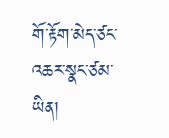གོ་རྟོག་མེད་ཙང་འཆར་སྣང་ཙམ་ཡིན།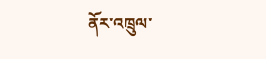ནོར་འཁྲུལ་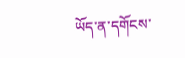ཡོད་ན་དགོངས་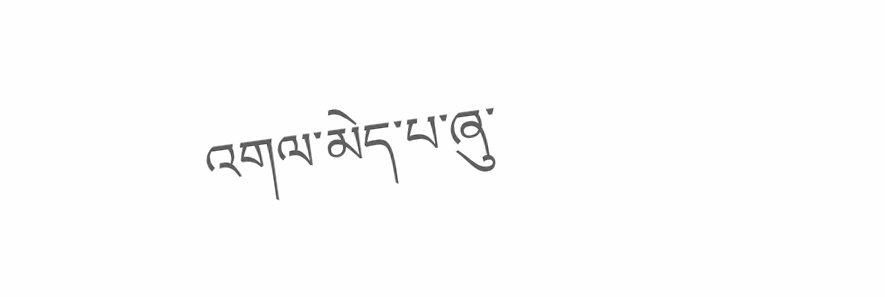འགལ་མེད་པ་ཞུ་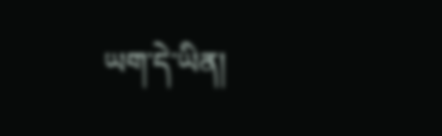ཡག་དེ་ཡིན།